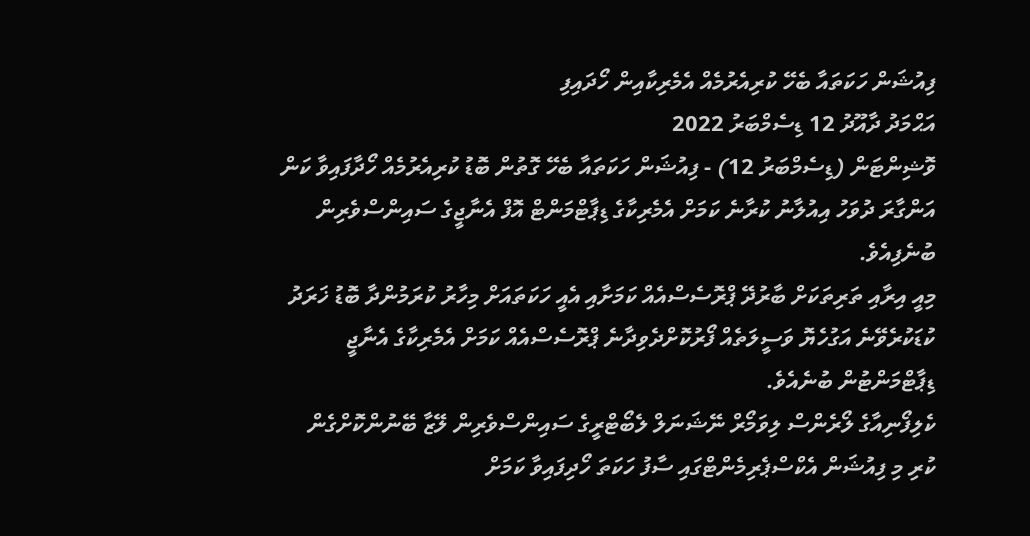ފިއުޝަން ހަކަތައާ ބެހޭ ކުރިއެރުމެއް އެމެރިކާއިން ހޯދައިފި
އަޙްމަދު ދާއޫދު 12 ޑިސެމްބަރު 2022
ވޮޝިންޓަން (ޑިސެމްބަރު 12) - ފިއުޝަން ހަކަތައާ ބެހޭ ގޮތުން ބޮޑު ކުރިއެރުމެއް ހޯދާފައިވާ ކަން އަންގާރަ ދުވަހު އިއުލާނު ކުރާނެ ކަމަށް އެމެރިކާގެ ޑިޕާޓްމަންޓް އޮފް އެނާޖީގެ ސައިންސްވެރިން ބުނެފިއެވެ.
މިއީ އިރާއި ތަރިތަކަށް ބާރުދޭ ޕްރޮސެސްއެއް ކަމަށާއި އެއީ ހަކަތައަށް މިހާރު ކުރަމުންދާ ބޮޑު ޚަރަދު ކުޑަކުރެވޭނެ އަގުހެޔޮ ވަސީލަތެއް ފޯރުކޮށްދެވިދާނެ ޕްރޮސެސްއެއް ކަމަށް އެމެރިކާގެ އެނާޖީ ޑިޕާޓްމަންޓުން ބުނެއެވެ.
ކެލިފޯނިއާގެ ލޯރެންސް ލިވަމޯރް ނޭޝަނަލް ލެބޯޓްރީގެ ސައިންސްވެރިން ލޭޒާ ބޭނުންކޮށްގެން ކުރި މި ފިއުޝަން އެކްސްޕެރިމެންޓްގައި ސާފު ހަކަތަ ހޯދިފައިވާ ކަމަށް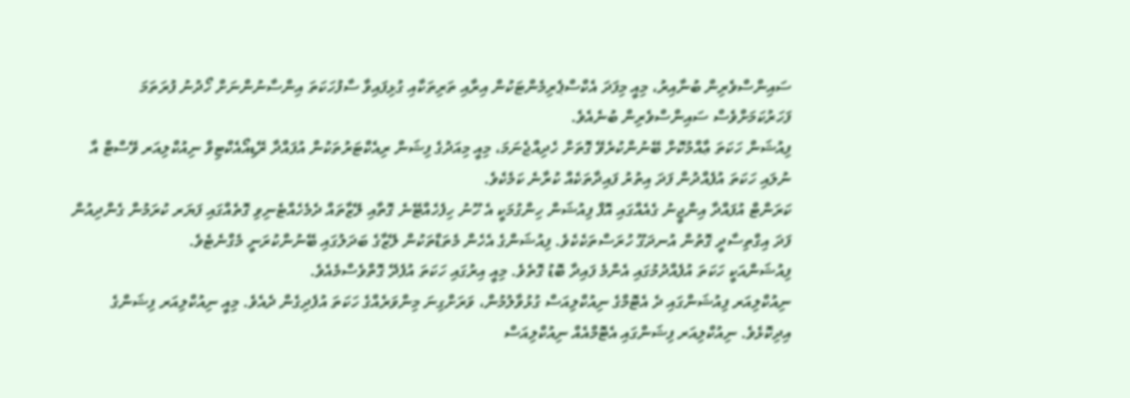ސައިންސްވެރިން ބުނާއިރު، މިއީ މިފަދަ އެކްސްޕެރިމެންޓަކުން އިރާއި ތަރިތަކާއި ގުޅިފައިވާ ސާފުހަކަތަ އިންސާނުންނަށް ހޯދުނު ފުރަތަމަ ފަހަރުކަމަށްވެސް ސައިންސްވެރިން ބުނެއެވެ.
ފިއުޝަން ހަކަތަ ޢާއްމުކޮށް ބޭނުންކުރެވޭ ގޮތަށް ހެދިއްޖެނަމަ، މިއީ މިއަދުގެ ފިޝަން ރިއެކްޓަރުތަކުން އުފައްދާ ރޭޑިއޯއެކްޓިވް ނިއުކްލިއަރ ވޭސްޓް އާ ނުލައި ހަކަތަ އުފެއްދުން ފަދަ އިތުރު ފައިދާތަކެއް ކުރާނެ ކަމެކެވެ.
ކަރަންޓް އުފައްދާ އިންޖީނު ގެއެއްގައި އޮފް ފިއުޝަން ހިންގުމަކީ އެ ހޫނު ހިފެހެއްޓޭނެ ގޮތާއި ލޭޒާތައް ދެމެހެއްޓެނިވި ގޮތެއްގައި ފަޔަރ ކުރަމުން ގެންދިއުން ފަދަ އިގްތިސާދީ ގޮތުން އުނދަގޫ ހުރަސްތަކެކެވެ. ފިއުޝަންގެ އެހެން މެތަޑްތަކުން ލޭޒާގެ ބަދަލުގައި ބޭނުންކުރަނީ މެގްނެޓެވެ.
ފިއުޝަންއަކީ ހަކަތަ އުފެއްދުމުގައި އެންމެ ފައިދާ ބޮޑު ގޮތެވެ. މިއީ އިރުގައި ހަކަތަ އުފެދޭ ގޮތްވެސްމެއެވެ.
ނިއުކްލިއަރ ފިއުޝަންގައި ދެ އެޓޮމްގެ ނިއުކްލިއަސް ގުޅުވާލުމުން، ވަރަށްގިނަ މިންވަރެއްގެ ހަކަތަ އުފެދިގެން ދެއެވެ. މިއީ ނިއުކްލިއަރ ފިޝަންގެ އިދިކޮޅެވެ. ނިއުކްލިއަރ ފިޝަންގައި އެޓޮމްއެއް ނިއުކްލިއަސް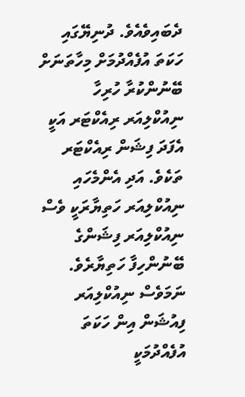ދެބައިވެއެވެ. ދުނިޔޭގައި ހަކަތަ އުފެއްދުމަށް މިހާތަނަށް ބޭނުންކުރާ ހުރިހާ ނިއުކްލިއަރ ރިއެކްޓަރ އަކީ އެފަދަ ފިޝަން ރިއެކްޓަރ ތަކެވެ. އަދި އެންމެހައި ނިއުކްލިއަރ ހަތިޔާރަކީ ވެސް ނިއުކްލިއަރ ފިޝަންގެ ބޭނުންހިފާ ހަތިޔާރެވެ.
ނަމަވެސް ނިއުކްލިއަރ ފިއުޝަން އިން ހަކަތަ އުފެއްދުމަކީ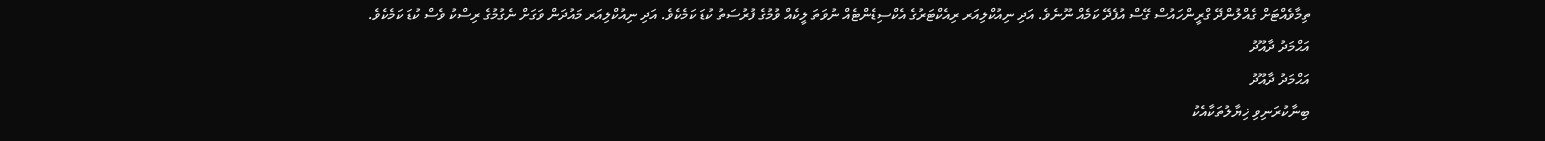ތިމާވެއްޓަށް ގެއްލުންދޭ ގްރީންހައުސް ގޭސް އުފެދޭ ކަމެއް ނޫނެވެ. އަދި ނިއުކްލިއަރ ރިއެކްޓަރުގެ އެކްސިޑެންޓެއް ނުވަތަ ލީކެއް ވުމުގެ ފުރުސަތު ކުޑަ ކަމެކެވެ. އަދި ނިއުކްލިއަރ މައުދަން ވަގަށް ނެގުމުގެ ރިސްކު ވެސް ކުޑަ ކަމެކެވެ.
އަޙްމަދު ދާއޫދު
އަޙްމަދު ދާއޫދު
ބިނާކުރަނިވި ޚިޔާލުތަކާއެކު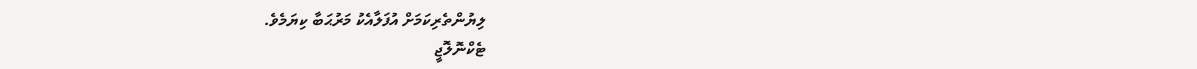ލިޔުންތެރިކަމަށް އުފަލާއެކު މަރުޙަބާ ކިޔަމެވެ.
ޓެކްނޮލޮޖީ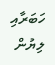ހަބަރާއި ލިޔުން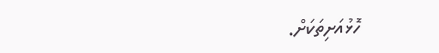ހޮޅުއަށިތަކަށް.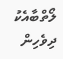ލޯތްބާއެކު ދިވެހިން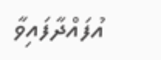އުފައްދާފައިވާ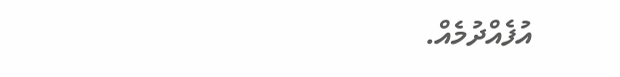އުފެއްދުމެއް.